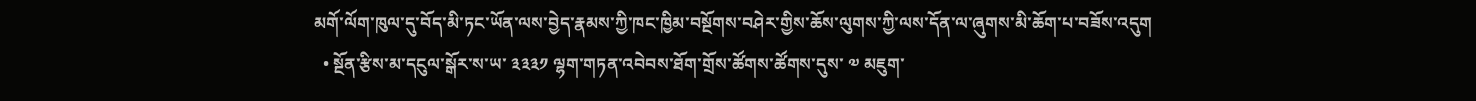མགོ་ལོག་ཁུལ་དུ་བོད་མི་ཏང་ཡོན་ལས་བྱེད་རྣམས་ཀྱི་ཁང་ཁྱིམ་བསྔོགས་བཤེར་གྱིས་ཆོས་ལུགས་ཀྱི་ལས་དོན་ལ་ཞུགས་མི་ཆོག་པ་བཟོས་འདུག
  • སྔོན་རྩིས་མ་དངུལ་སྒོར་ས་ཡ་ ༣༣༣༡ ལྷག་གཏན་འབེབས་ཐོག་གྲོས་ཚོགས་ཚོགས་དུས་ ༧ མཇུག་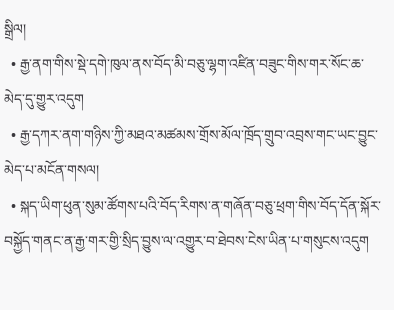སྒྲིལ།
  • རྒྱ་ནག་གིས་སྡེ་དགེ་ཁུལ་ནས་བོད་མི་བཅུ་ལྷག་འཛིན་བཟུང་གིས་གར་སོང་ཆ་མེད་དུ་གྱུར་འདུག
  • རྒྱ་དཀར་ནག་གཉིས་ཀྱི་མཐའ་མཚམས་གྲོས་མོལ་ཁྲོད་གྲུབ་འབྲས་གང་ཡང་བྱུང་མེད་པ་མངོན་གསལ།
  • སྐད་ཡིག་ཕུན་སུམ་ཚོགས་པའི་བོད་རིགས་ན་གཞོན་བཅུ་ཕྲག་གིས་བོད་དོན་སྐོར་བསྐྱོད་གནང་ན་རྒྱ་གར་གྱི་སྲིད་བྱུས་ལ་འགྱུར་བ་ཐེབས་ངེས་ཡིན་པ་གསུངས་འདུག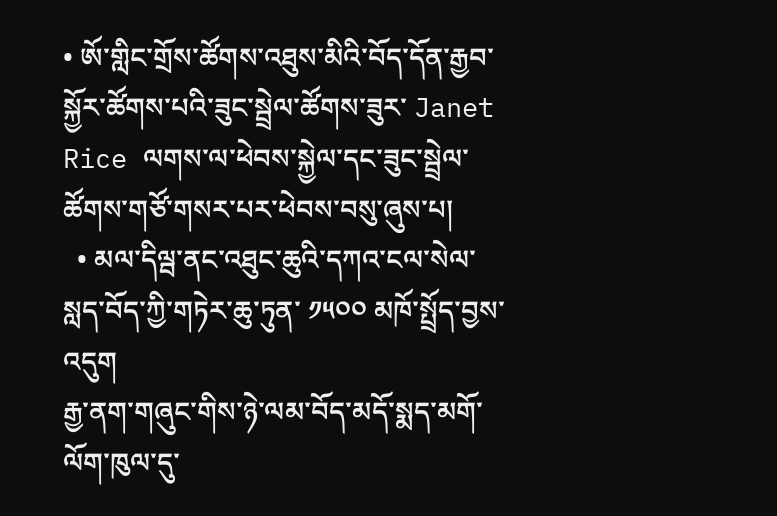• ཨོ་གླིང་གྲོས་ཚོགས་འཐུས་མིའི་བོད་དོན་རྒྱབ་སྐྱོར་ཚོགས་པའི་ཟུང་སྦྲེལ་ཚོགས་ཟུར་ Janet Rice ལགས་ལ་ཕེབས་སྐྱེལ་དང་ཟུང་སྦྲེལ་ཚོགས་གཙོ་གསར་པར་ཕེབས་བསུ་ཞུས་པ།
  • མལ་དིལྦ་ནང་འཐུང་ཆུའི་དཀའ་ངལ་སེལ་སླད་བོད་ཀྱི་གཏེར་ཆུ་ཏུན་ ༡༥༠༠ མཁོ་སྤྲོད་བྱས་འདུག
རྒྱ་ནག་གཞུང་གིས་ཉེ་ལམ་བོད་མདོ་སྨད་མགོ་ལོག་ཁུལ་དུ་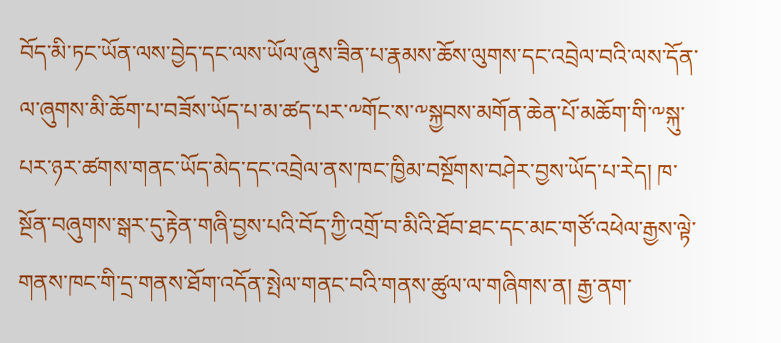བོད་མི་ཏང་ཡོན་ལས་བྱེད་དང་ལས་ཡོལ་ཞུས་ཟིན་པ་རྣམས་ཆོས་ལུགས་དང་འབྲེལ་བའི་ལས་དོན་ལ་ཞུགས་མི་ཆོག་པ་བཟོས་ཡོད་པ་མ་ཚད་པར་༸གོང་ས་༸སྐྱབས་མགོན་ཆེན་པོ་མཆོག་གི་༸སྐུ་པར་ཉར་ཚགས་གནང་ཡོད་མེད་དང་འབྲེལ་ནས་ཁང་ཁྱིམ་བསྔོགས་བཤེར་བྱས་ཡོད་པ་རེད། ཁ་སྔོན་བཞུགས་སྒར་དུ་རྟེན་གཞི་བྱས་པའི་བོད་ཀྱི་འགྲོ་བ་མིའི་ཐོབ་ཐང་དང་མང་གཙོ་འཕེལ་རྒྱས་ལྟེ་གནས་ཁང་གི་དྲ་གནས་ཐོག་འདོན་སྤེལ་གནང་བའི་གནས་ཚུལ་ལ་གཞིགས་ན། རྒྱ་ནག་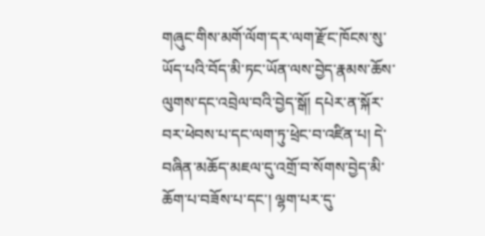གཞུང་གིས་མགོ་ལོག་དར་ལག་རྫོང་ཁོངས་སུ་ཡོད་པའི་བོད་མི་ཏང་ཡོན་ལས་བྱེད་རྣམས་ཆོས་ལུགས་དང་འབྲེལ་བའི་བྱེད་སྒོ། དཔེར་ན་སྐོར་བར་ཕེབས་པ་དང་ལག་ཏུ་ཕྲེང་བ་འཛིན་པ། དེ་བཞིན་མཆོད་མཇལ་དུ་འགྲོ་བ་སོགས་བྱེད་མི་ཆོག་པ་བཟོས་པ་དང་། ལྷག་པར་དུ་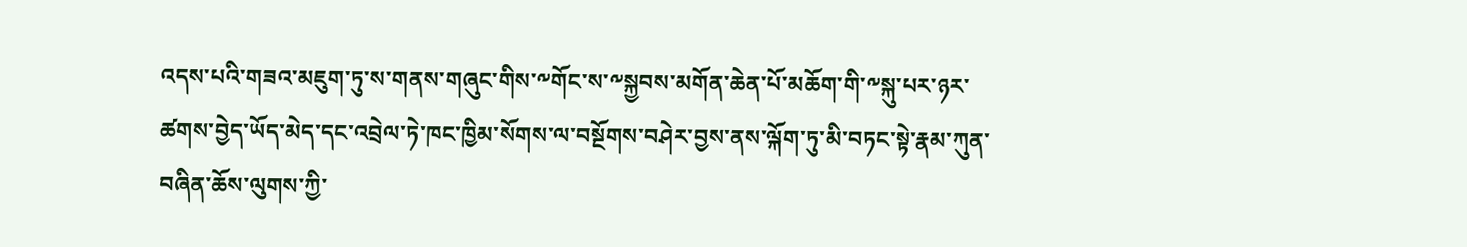འདས་པའི་གཟའ་མཇུག་ཏུ་ས་གནས་གཞུང་གིས་༸གོང་ས་༸སྐྱབས་མགོན་ཆེན་པོ་མཆོག་གི་༸སྐུ་པར་ཉར་ཚགས་བྱེད་ཡོད་མེད་དང་འབྲེལ་ཏེ་ཁང་ཁྱིམ་སོགས་ལ་བསྔོགས་བཤེར་བྱས་ནས་ལྐོག་ཏུ་མི་བཏང་སྟེ་རྣམ་ཀུན་བཞིན་ཆོས་ལུགས་ཀྱི་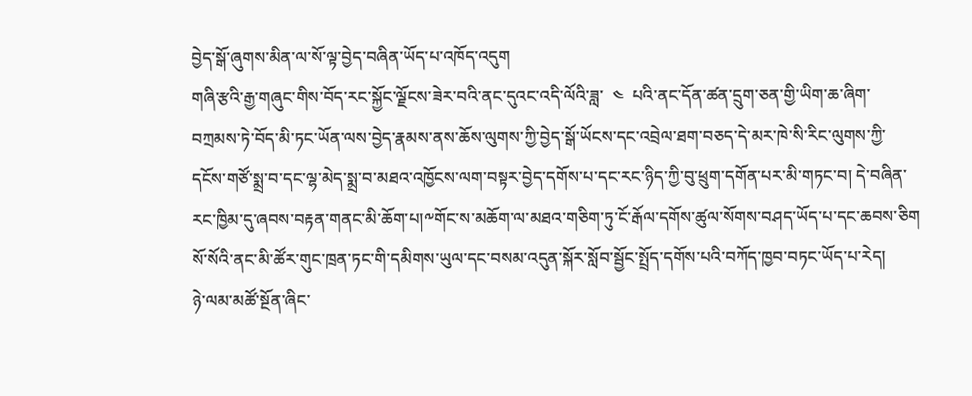བྱེད་སྒོ་ཞུགས་མིན་ལ་སོ་ལྟ་བྱེད་བཞིན་ཡོད་པ་འཁོད་འདུག
གཞི་རྩའི་རྒྱ་གཞུང་གིས་བོད་རང་སྐྱོང་ལྗོངས་ཟེར་བའི་ནང་དུའང་འདི་ལོའི་ཟླ་  ༤  པའི་ནང་དོན་ཚན་དྲུག་ཅན་གྱི་ཡིག་ཆ་ཞིག་བཀྲམས་ཏེ་བོད་མི་ཏང་ཡོན་ལས་བྱེད་རྣམས་ནས་ཆོས་ལུགས་ཀྱི་བྱེད་སྒོ་ཡོངས་དང་འབྲེལ་ཐག་བཅད་དེ་མར་ཁེ་སི་རིང་ལུགས་ཀྱི་དངོས་གཙོ་སྨྲ་བ་དང་ལྷ་མེད་སྨྲ་བ་མཐའ་འཁྱོངས་ལག་བསྟར་བྱེད་དགོས་པ་དང་རང་ཉིད་ཀྱི་བུ་ཕྲུག་དགོན་པར་མི་གཏང་བ། དེ་བཞིན་རང་ཁྱིམ་དུ་ཞབས་བརྟན་གནང་མི་ཆོག་པ།༸གོང་ས་མཆོག་ལ་མཐའ་གཅིག་ཏུ་ངོ་རྒོལ་དགོས་ཚུལ་སོགས་བཤད་ཡོད་པ་དང་ཆབས་ཅིག སོ་སོའི་ནང་མི་ཚོར་གུང་ཁྲན་ཏང་གི་དམིགས་ཡུལ་དང་བསམ་འདུན་སྐོར་སློབ་སྦྱོང་སྤྲོད་དགོས་པའི་བཀོད་ཁྱབ་བཏང་ཡོད་པ་རེད།
ཉེ་ལམ་མཚོ་སྔོན་ཞིང་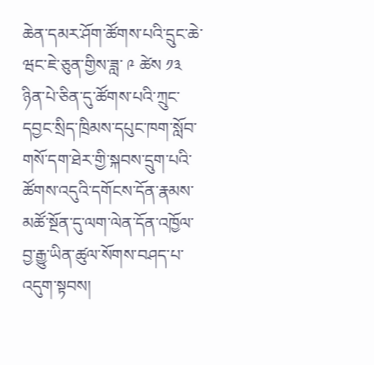ཆེན་དམར་ཤོག་ཚོགས་པའི་དྲུང་ཆེ་ཝང་ཇེ་ཅུན་གྱིས་ཟླ་ ༩ ཚེས ༡༣ ཉིན་པེ་ཅིན་དུ་ཚོགས་པའི་ཀྲུང་དབྱང་སྲིད་ཁྲིམས་དཔུང་ཁག་སློབ་གསོ་དག་ཐེར་གྱི་སྐབས་དྲུག་པའི་ཚོགས་འདུའི་དགོངས་དོན་རྣམས་མཚོ་སྔོན་དུ་ལག་ལེན་དོན་འཁྱོལ་བྱ་རྒྱུ་ཡིན་ཚུལ་སོགས་བཤད་པ་འདུག་སྟབས།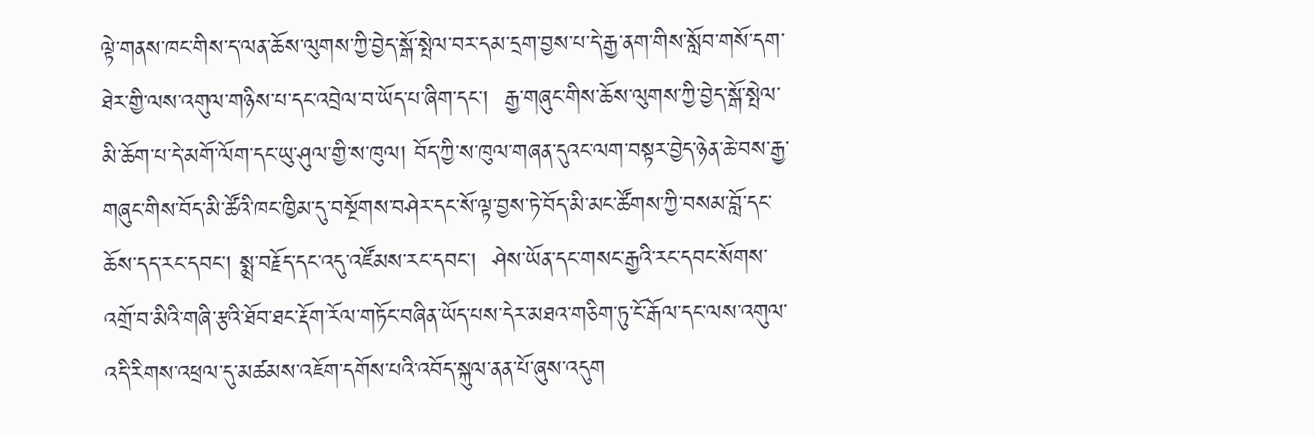ལྟེ་གནས་ཁང་གིས་ད་ལན་ཆོས་ལུགས་ཀྱི་བྱེད་སྒོ་སྤེལ་བར་དམ་དྲག་བྱས་པ་དེ་རྒྱ་ནག་གིས་སློབ་གསོ་དག་ཐེར་གྱི་ལས་འགུལ་གཉིས་པ་དང་འབྲེལ་བ་ཡོད་པ་ཞིག་དང་།  རྒྱ་གཞུང་གིས་ཆོས་ལུགས་ཀྱི་བྱེད་སྒོ་སྤེལ་མི་ཆོག་པ་དེ་མགོ་ལོག་དང་ཡུ་ཤུལ་གྱི་ས་ཁུལ། བོད་ཀྱི་ས་ཁུལ་གཞན་དུའང་ལག་བསྟར་བྱེད་ཉེན་ཆེ་བས་རྒྱ་གཞུང་གིས་བོད་མི་ཚོའི་ཁང་ཁྱིམ་དུ་བསྔོགས་བཤེར་དང་སོ་ལྟ་བྱས་ཏེ་བོད་མི་མང་ཚོགས་ཀྱི་བསམ་བློ་དང་ཆོས་དད་རང་དབང་། སྨྲ་བརྗོད་དང་འདུ་འཛོམས་རང་དབང་།  ཤེས་ཡོན་དང་གསང་རྒྱའི་རང་དབང་སོགས་འགྲོ་བ་མིའི་གཞི་རྩའི་ཐོབ་ཐང་རྡོག་རོལ་གཏོང་བཞིན་ཡོད་པས་དེར་མཐའ་གཅིག་ཏུ་ངོ་རྒོལ་དང་ལས་འགུལ་འདི་རིགས་འཕྲལ་དུ་མཚམས་འཇོག་དགོས་པའི་འབོད་སྐུལ་ནན་པོ་ཞུས་འདུག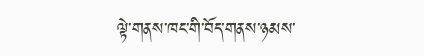ལྟེ་གནས་ཁང་གི་བོད་གནས་ཉམས་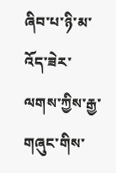ཞིབ་པ་ཉི་མ་འོད་ཟེར་ལགས་ཀྱིས་རྒྱ་གཞུང་གིས་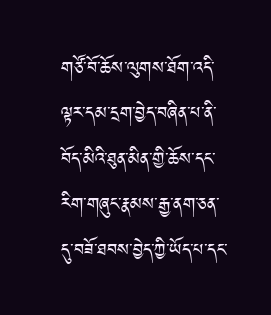གཙོ་བོ་ཆོས་ལུགས་ཐོག་འདི་ལྟར་དམ་དྲག་བྱེད་བཞིན་པ་ནི་བོད་མིའི་ཐུན་མིན་གྱི་ཆོས་དང་རིག་གཞུང་རྣམས་རྒྱ་ནག་ཅན་དུ་བཟོ་ཐབས་བྱེད་ཀྱི་ཡོད་པ་དང་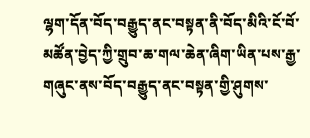ལྷག་དོན་བོད་བརྒྱུད་ནང་བསྟན་ནི་བོད་མིའི་ངོ་བོ་མཚོན་བྱེད་ཀྱི་གྲུབ་ཆ་གལ་ཆེན་ཞིག་ཡིན་པས་རྒྱ་གཞུང་ནས་བོད་བརྒྱུད་ནང་བསྟན་གྱི་ཤུགས་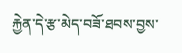རྐྱེན་དེ་རྩ་མེད་བཟོ་ཐབས་བྱས་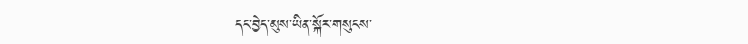དང་བྱེད་མུས་ཡིན་སྐོར་གསུངས་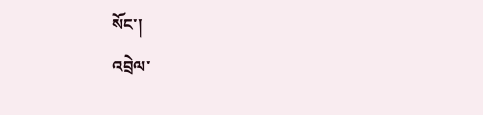སོང་།
འབྲེལ་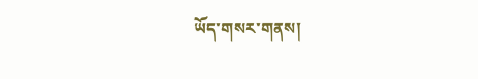ཡོད་གསར་གནས།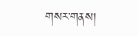གསར་གནས།